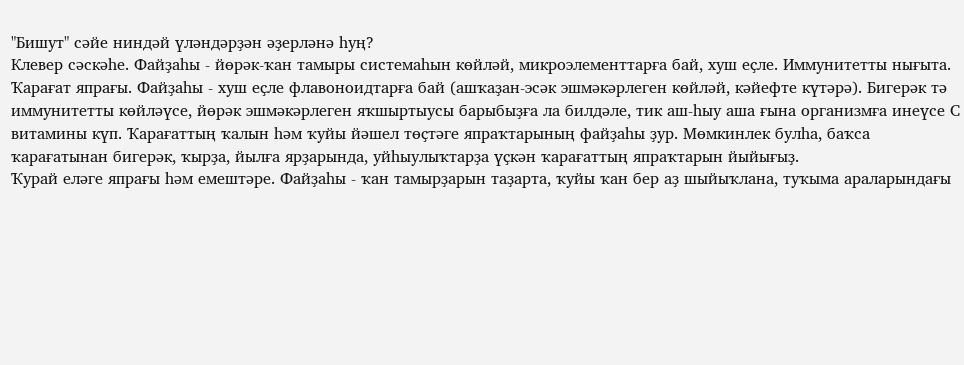"Бишут" сәйе ниндәй үләндәрҙән әҙерләнә һуң?
Клевер сәскәһе. Файҙаһы - йөрәк-ҡан тамыры системаһын көйләй, микроэлементтарға бай, хуш еҫле. Иммунитетты нығыта.
Ҡарағат япрағы. Файҙаһы - хуш еҫле флавоноидтарға бай (ашҡаҙан-эсәк эшмәкәрлеген көйләй, кәйефте күтәрә). Бигерәк тә иммунитетты көйләүсе, йөрәк эшмәкәрлеген яҡшыртыусы барыбыҙға ла билдәле, тик аш-һыу аша ғына организмға инеүсе С витамины күп. Ҡарағаттың ҡалын һәм ҡуйы йәшел төҫтәге япраҡтарының файҙаһы ҙур. Мөмкинлек булһа, баҡса ҡарағатынан бигерәк, ҡырҙа, йылға ярҙарында, уйһыулыҡтарҙа үҫкән ҡарағаттың япраҡтарын йыйығыҙ.
Ҡурай еләге япрағы һәм емештәре. Файҙаһы - ҡан тамырҙарын таҙарта, ҡуйы ҡан бер аҙ шыйыҡлана, туҡыма араларындағы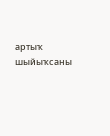артыҡ шыйыҡсаны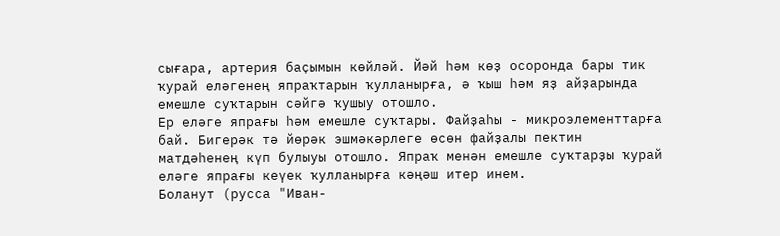сығара, артерия баҫымын көйләй. Йәй һәм көҙ осоронда бары тик ҡурай еләгенең япраҡтарын ҡулланырға, ә ҡыш һәм яҙ айҙарында емешле суҡтарын сәйгә ҡушыу отошло.
Ер еләге япрағы һәм емешле суҡтары. Файҙаһы - микроэлементтарға бай. Бигерәк тә йөрәк эшмәкәрлеге өсөн файҙалы пектин матдәһенең күп булыуы отошло. Япраҡ менән емешле суҡтарҙы ҡурай еләге япрағы кеүек ҡулланырға кәңәш итер инем.
Боланут (русса "Иван-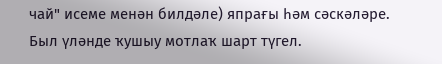чай" исеме менән билдәле) япрағы һәм сәскәләре. Был үләнде ҡушыу мотлаҡ шарт түгел.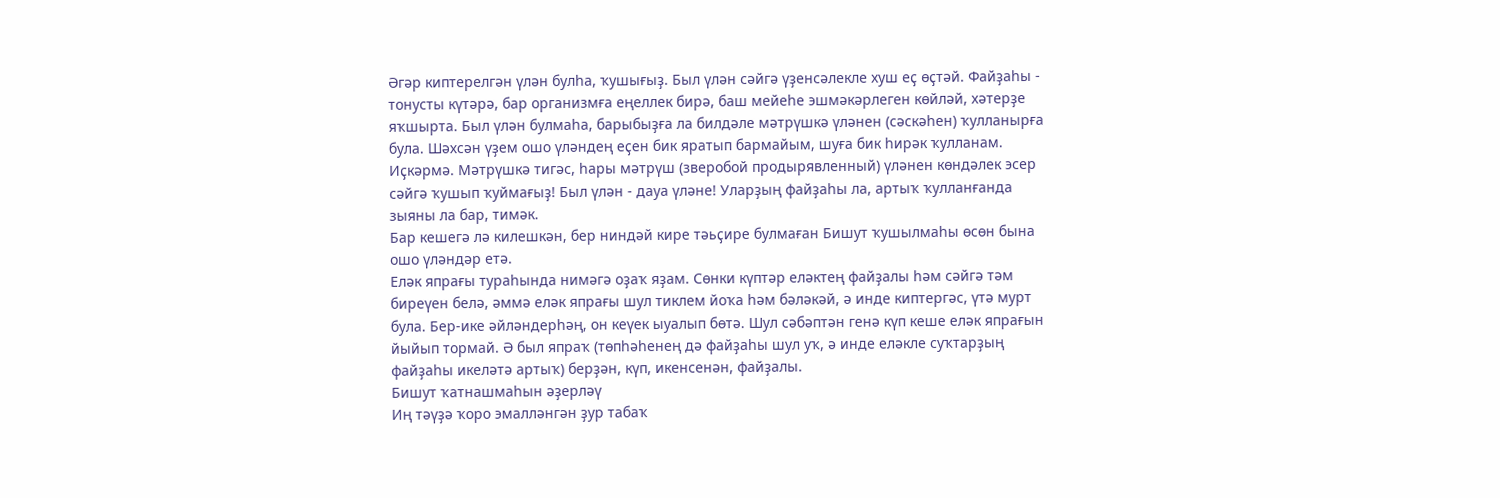Әгәр киптерелгән үлән булһа, ҡушығыҙ. Был үлән сәйгә үҙенсәлекле хуш еҫ өҫтәй. Файҙаһы - тонусты күтәрә, бар организмға еңеллек бирә, баш мейеһе эшмәкәрлеген көйләй, хәтерҙе яҡшырта. Был үлән булмаһа, барыбыҙға ла билдәле мәтрүшкә үләнен (сәскәһен) ҡулланырға була. Шәхсән үҙем ошо үләндең еҫен бик яратып бармайым, шуға бик һирәк ҡулланам.
Иҫкәрмә. Мәтрүшкә тигәс, һары мәтрүш (зверобой продырявленный) үләнен көндәлек эсер сәйгә ҡушып ҡуймағыҙ! Был үлән - дауа үләне! Уларҙың файҙаһы ла, артыҡ ҡулланғанда зыяны ла бар, тимәк.
Бар кешегә лә килешкән, бер ниндәй кире тәьҫире булмаған Бишут ҡушылмаһы өсөн бына ошо үләндәр етә.
Еләк япрағы тураһында нимәгә оҙаҡ яҙам. Сөнки күптәр еләктең файҙалы һәм сәйгә тәм биреүен белә, әммә еләк япрағы шул тиклем йоҡа һәм бәләкәй, ә инде киптергәс, үтә мурт була. Бер-ике әйләндерһәң, он кеүек ыуалып бөтә. Шул сәбәптән генә күп кеше еләк япрағын йыйып тормай. Ә был япраҡ (төпһәһенең дә файҙаһы шул уҡ, ә инде еләкле суҡтарҙың файҙаһы икеләтә артыҡ) берҙән, күп, икенсенән, файҙалы.
Бишут ҡатнашмаһын әҙерләү
Иң тәүҙә ҡоро эмалләнгән ҙур табаҡ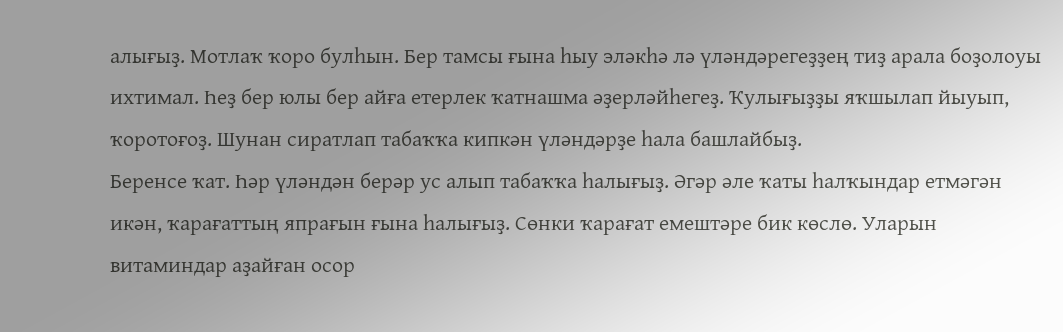алығыҙ. Мотлаҡ ҡоро булһын. Бер тамсы ғына һыу эләкһә лә үләндәрегеҙҙең тиҙ арала боҙолоуы ихтимал. Һеҙ бер юлы бер айға етерлек ҡатнашма әҙерләйһегеҙ. Ҡулығыҙҙы яҡшылап йыуып, ҡоротоғоҙ. Шунан сиратлап табаҡҡа кипкән үләндәрҙе һала башлайбыҙ.
Беренсе ҡат. Һәр үләндән берәр ус алып табаҡҡа һалығыҙ. Әгәр әле ҡаты һалҡындар етмәгән икән, ҡарағаттың япрағын ғына һалығыҙ. Сөнки ҡарағат емештәре бик көслө. Уларын витаминдар аҙайған осор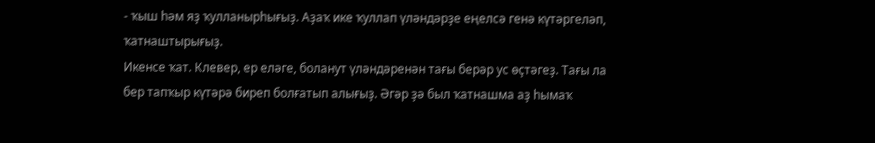- ҡыш һәм яҙ ҡулланырһығыҙ. Аҙаҡ ике ҡуллап үләндәрҙе еңелсә генә күтәргеләп, ҡатнаштырығыҙ.
Икенсе ҡат. Клевер, ер еләге, боланут үләндәренән тағы берәр ус өҫтәгеҙ. Тағы ла бер тапҡыр күтәрә биреп болғатып алығыҙ. Әгәр ҙә был ҡатнашма аҙ һымаҡ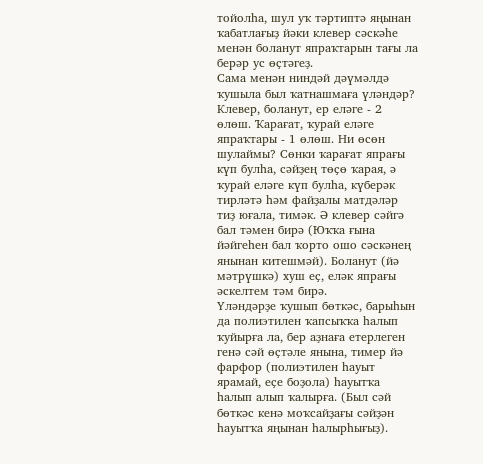тойолһа, шул уҡ тәртиптә яңынан ҡабатлағыҙ йәки клевер сәскәһе менән боланут япраҡтарын тағы ла берәр ус өҫтәгеҙ.
Сама менән ниндәй дәүмәлдә ҡушыла был ҡатнашмаға үләндәр? Клевер, боланут, ер еләге - 2 өлөш. Ҡарағат, ҡурай еләге япраҡтары - 1 өлөш. Ни өсөн шулаймы? Сөнки ҡарағат япрағы күп булһа, сәйҙең төҫө ҡарая, ә ҡурай еләге күп булһа, күберәк тирләтә һәм файҙалы матдәләр тиҙ юғала, тимәк. Ә клевер сәйгә бал тәмен бирә (Юҡҡа ғына йәйгеһен бал ҡорто ошо сәскәнең янынан китешмәй). Боланут (йә мәтрүшкә) хуш еҫ, еләк япрағы әскелтем тәм бирә.
Үләндәрҙе ҡушып бөткәс, барыһын да полиэтилен ҡапсыҡҡа һалып ҡуйырға ла, бер аҙнаға етерлеген генә сәй өҫтәле янына, тимер йә фарфор (полиэтилен һауыт ярамай, еҫе боҙола) һауытҡа һалып алып ҡалырға. (Был сәй бөткәс кенә моҡсайҙағы сәйҙән һауытҡа яңынан һалырһығыҙ).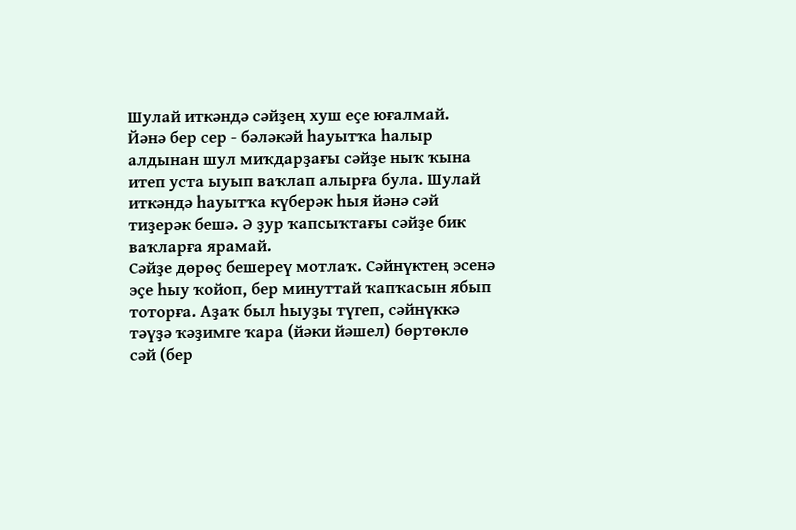Шулай иткәндә сәйҙең хуш еҫе юғалмай.
Йәнә бер сер - бәләкәй һауытҡа һалыр алдынан шул миҡдарҙағы сәйҙе ныҡ ҡына итеп уста ыуып ваҡлап алырға була. Шулай иткәндә һауытҡа күберәк һыя йәнә сәй тиҙерәк бешә. Ә ҙур ҡапсыҡтағы сәйҙе бик ваҡларға ярамай.
Сәйҙе дөрөҫ бешереү мотлаҡ. Сәйнүктең эсенә эҫе һыу ҡойоп, бер минуттай ҡапҡасын ябып тоторға. Аҙаҡ был һыуҙы түгеп, сәйнүккә тәүҙә ҡәҙимге ҡара (йәки йәшел) бөртөклө сәй (бер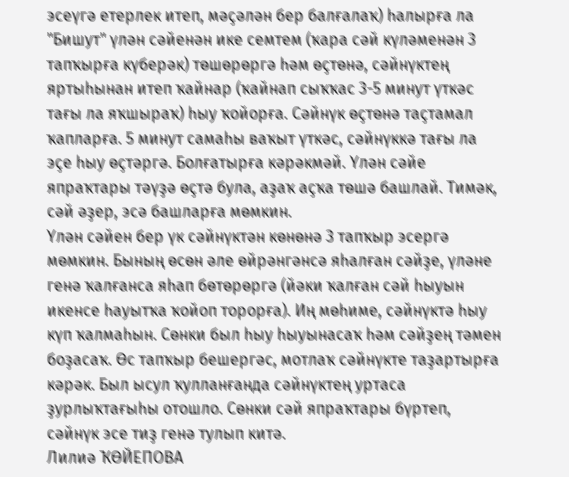эсеүгә етерлек итеп, мәҫәлән бер балғалаҡ) һалырға ла "Бишут" үлән сәйенән ике семтем (ҡара сәй күләменән 3 тапҡырға күберәк) төшөрөргә һәм өҫтөнә, сәйнүктең яртыһынан итеп ҡайнар (ҡайнап сыҡҡас 3-5 минут үткәс тағы ла яҡшыраҡ) һыу ҡойорға. Сәйнүк өҫтөнә таҫтамал ҡапларға. 5 минут самаһы ваҡыт үткәс, сәйнүккә тағы ла эҫе һыу өҫтәргә. Болғатырға кәрәкмәй. Үлән сәйе япраҡтары тәүҙә өҫтә була, аҙаҡ аҫҡа төшә башлай. Тимәк, сәй әҙер, эсә башларға мөмкин.
Үлән сәйен бер үк сәйнүктән көнөнә 3 тапҡыр эсергә мөмкин. Бының өсөн әле өйрәнгәнсә яһалған сәйҙе, үләне генә ҡалғанса яһап бөтөрөргә (йәки ҡалған сәй һыуын икенсе һауытҡа ҡойоп торорға). Иң мөһиме, сәйнүктә һыу күп ҡалмаһын. Сөнки был һыу һыуынасаҡ һәм сәйҙең тәмен боҙасаҡ. Өс тапҡыр бешергәс, мотлаҡ сәйнүкте таҙартырға кәрәк. Был ысул ҡулланғанда сәйнүктең уртаса ҙурлыҡтағыһы отошло. Сөнки сәй япраҡтары бүртеп, сәйнүк эсе тиҙ генә тулып китә.
Лилиә ҠӨЙЕПОВА